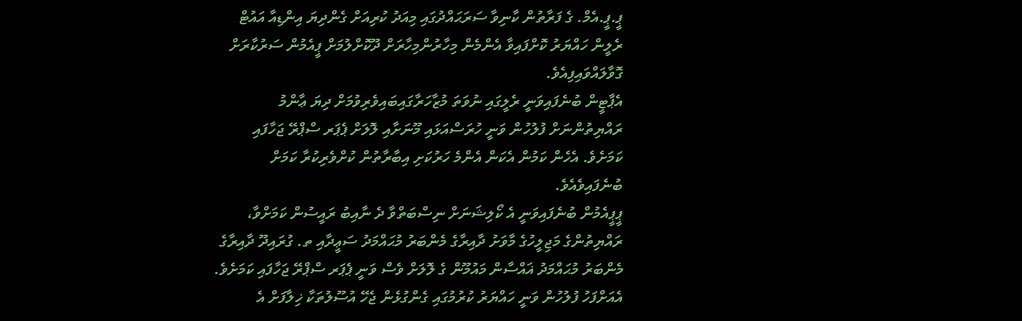ޕީ.ޕީ.އެމް. ގެ ފަރާތުން ކާނިވާ ސަރަޙައްދުގައި މިއަދު ކުރިއަށް ގެންދިޔަ އިންޑިއާ އައުޓް ރެލީން ހައްޔަރު ކޮށްފައިވާ އެންމެން މިހާރުންމިހާރަށް ދޫކޮށްލުމަށް ޕީއެމުން ސަރުކާރަށް ގޮވާލައްވައިފިއެވެ.
އެޕާޓީން ބުނެފައިވަނީ ރެލީގައި ނުވަތަ މުޒާހަރާގައިބައިވެރިވުމަށް ދިޔަ ޢާންމު ރައްޔިތުންނަށް ފުލުހުން ވަނީ ހުރަސްއަޅައި މޫނަށާއި ލޮލަށް ޕެޕަރ ސްޕްރޭ ޖަހާފައި ކަމަށެވެ. އެހެން ކަމުން އެކަން އެންމެ ހަރުކަށި އިބާރާތުން ކުށްވެރިކުރާ ކަމަށް ބުނެފައިވެއެވެ.
ޕީޕީއެމުން ބުނެފައިވަނީ އެ ކޯލިޝަނަށް ނިސްބަތްވާ ދެ ނާއިބު ރައީސުން ކަމަށްވާ، ރައްޔިތުންގެ މަޖިލީހުގެ މާވަށު ދާއިރާގެ މެންބަރު މުޙައްމަދު ސަޢީދާއި ތ. ގުރައިދޫ ދާއިރާގެ މެންބަރު މުޙައްމަދު ޣައްސާން މައުމޫން ގެ ލޮލަށް ވެސް ވަނީ ޕެޕަރ ސްޕްރޭ ޖަހާފައި ކަމަށެވެ. އެއަށްފަހު ފުލުހުން ވަނީ ހައްޔަރު ކުރުމުގައި ގެންގުޅެން ޖެހޭ އުސޫލުތަކާ ޚިލާފަށް އެ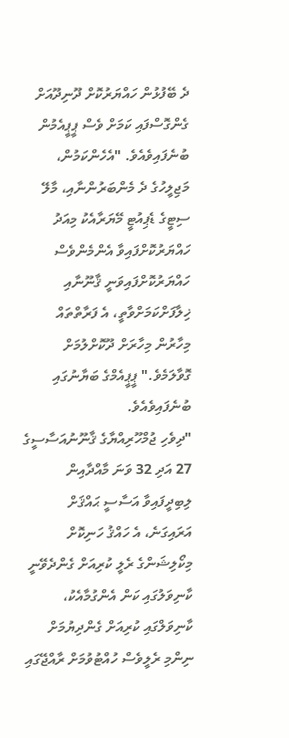ދެ ބޭފުޅުން ހައްޔަރުކޮށް ދޫނިދޫއަށް ގެންގޮސްފައި ކަމަށް ވެސް ޕީޕީއެމުން ބުނެފައިވެއެވެ. "އެހެންކަމުން، މަޖިލީހުގެ ދެ މެންބަރުންނާއި، މާލޭ ސިޓީގެ ޑެޕިއުޓީ މޭޔަރާއެކު މިއަދު ހައްޔަރުކޮށްފައިވާ އެންމެންވެސް ހައްޔަރުކޮށްފައިވަނީ ޤާނޫނާއި ޚިލާފަށްކަމަށްވާތީ، އެ ފަރާތްތައް މިހާރުން މިހާރަށް ދޫކޮށްލުމަށް ގޮވާލަމެވެ." ޕީޕީއެމްގެ ބަޔާނުގައި ބުނެފައިވެއެވެ.
"ދިވެހި ޖުމްހޫރިއްޔާގެ ޤާނޫނުއަސާސީގެ 27 އަދި 32 ވަނަ މާއްދާއިން ލިބިދީފައިވާ އަސާސީ ޙައްޤަށް އަރައިގަނެ، އެ ހައްޤު ހަނިކޮށް މިކޯލިޝަންގެ ރެލީ ކުރިއަށް ގެންދެވޭނީ ކާނިވަލުގައި ކަން އެންގުމާއެކު، ކާނިވަލްގައި ކުރިއަށް ގެންދިޔުމަށް ނިންމި ރެލީވެސް ހުއްޓުވުމަށް ރާއްޖޭގައި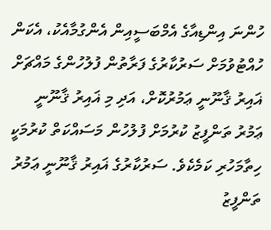ހުންނަ އިންޑިއާގެ އެމްބަސީއިން އެންގުމާއެކު، އެކަން ހުއްޓުވުމަށް ސަރުކާރުގެ ފަރާތުން ފުލުހުންގެ މައްޗަށް ޣައިރު ޤާނޫނީ ޢަމުރުކޮށް، އަދި މި ޣައިރު ޤާނޫނީ ޢަމުރު ތަންފީޒު ކުރުމަށް ފުލުހުން މަސައްކަތް ކުރުމަކީ ހިތާމަހުރި ކަމެކެވެ. ސަރުކާރުގެ ޣައިރު ޤާނޫނީ ޢަމުރު ތަންފީޒު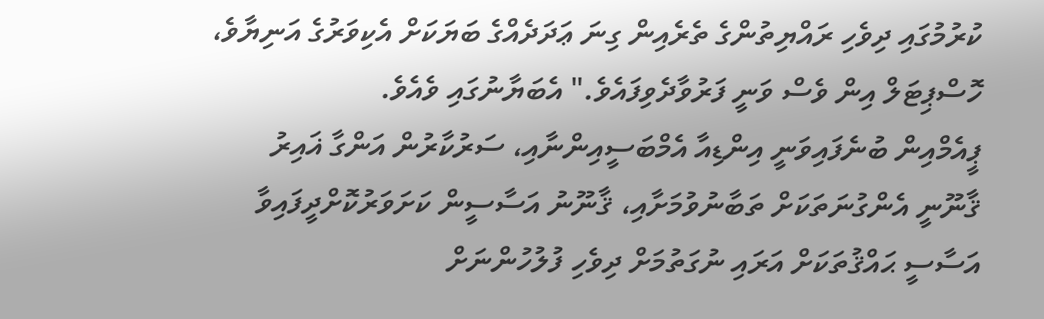ކުރުމުގައި ދިވެހި ރައްޔިތުންގެ ތެރެއިން ގިނަ ޢަދަދެއްގެ ބަޔަކަށް އެކިވަރުގެ އަނިޔާވެ، ހޮސްޕިޓަލް އިން ވެސް ވަނީ ފަރުވާދެވިފައެވެ." އެބަޔާނުގައި ވެއެވެ.
ޕީއެމްއިން ބުނެފައިވަނީ އިންޑިއާ އެމްބަސީއިންނާއި، ސަރުކާރުން އަންގާ ޣައިރު ޤާނޫނީ އެންގުނަތަކަށް ތަބާނުވުމަށާއި، ޤާނޫނު އަސާސީން ކަށަވަރުކޮށްދީފައިވާ އަސާސީ ޙައްޤުތަކަށް އަރައި ނުގަތުމަށް ދިވެހި ފުލުހުންނަށް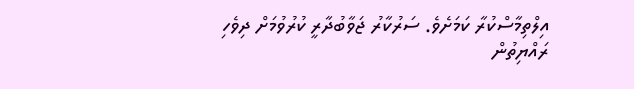އިލްތިމާސްކުރާ ކަމަށެވެ. ސަރުކާރު ޖަވާބުދާރީ ކުރުވުމަށް ދިވެހި ރައްޔިތުން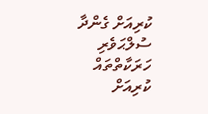ކުރިއަށް ގެންދާ ސުލްޙަވެރި ހަރަކާތްތައް ކުރިއަށް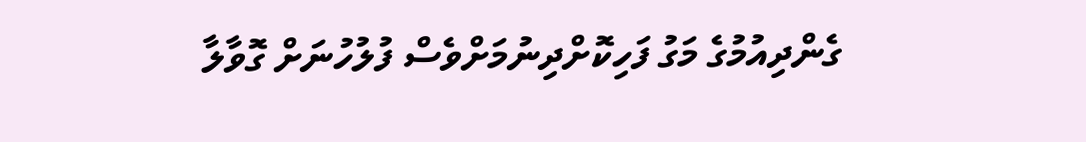ގެންދިއުމުގެ މަގު ފަހިކޮށްދިނުމަށްވެސް ފުލުހުނަށް ގޮވާލާ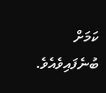ކަމަށް ބުނެފައިވެއެވެ.